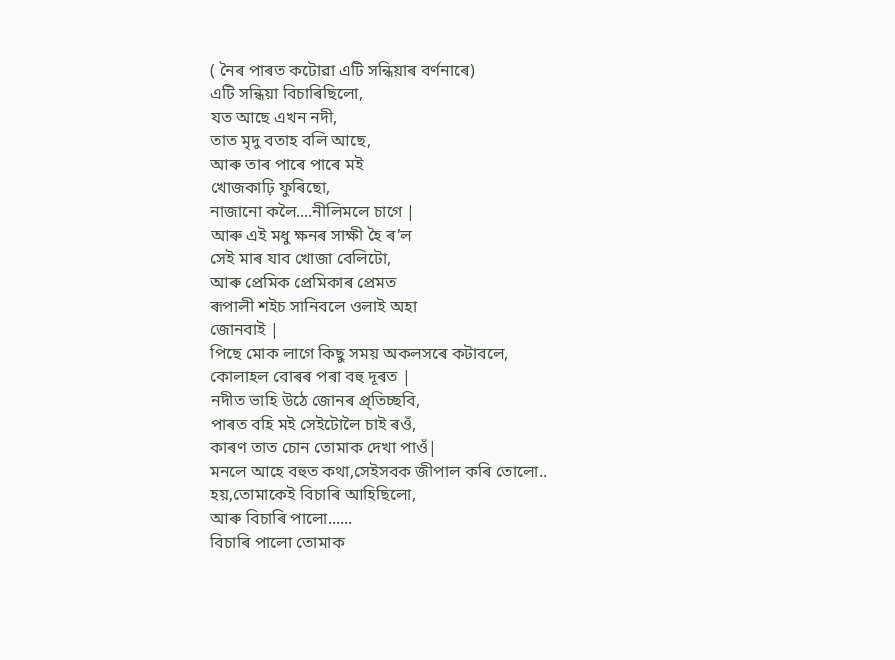( নৈৰ পাৰত কটোৱা এটি সন্ধিয়াৰ বৰ্ণনাৰে)
এটি সন্ধিয়া বিচাৰিছিলো,
যত আছে এখন নদী,
তাত মৃদু বতাহ বলি আছে,
আৰু তাৰ পাৰে পাৰে মই
খোজকাঢ়ি ফুৰিছো,
নাজানো কলৈ....নীলিমলে চাগে |
আৰু এই মধু ক্ষনৰ সাক্ষী হৈ ৰ’ল
সেই মাৰ যাব খোজা বেলিটো,
আৰু প্ৰেমিক প্ৰেমিকাৰ প্ৰেমত
ৰূপালী শইচ সানিবলে ওলাই অহা
জোনবাই |
পিছে মোক লাগে কিছু সময় অকলসৰে কটাবলে,
কোলাহল বোৰৰ পৰা বহু দূৰত |
নদীত ভাহি উঠে জোনৰ প্ৰ্তিচ্ছবি,
পাৰত বহি মই সেইটোলৈ চাই ৰওঁ,
কাৰণ তাত চোন তোমাক দেখা পাওঁ|
মনলে আহে বহুত কথা,সেইসবক জীপাল কৰি তোলো..
হয়,তোমাকেই বিচাৰি আহিছিলো,
আৰু বিচাৰি পালো......
বিচাৰি পালো তোমাক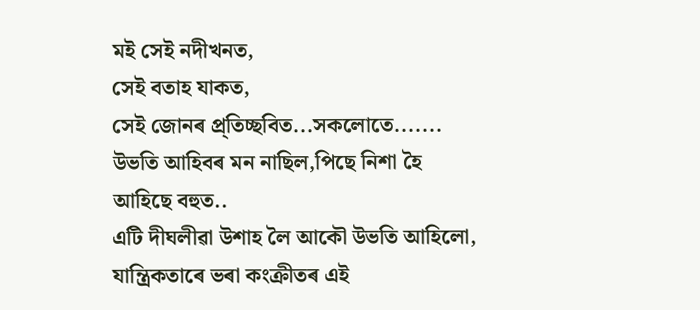মই সেই নদীখনত,
সেই বতাহ যাকত,
সেই জোনৰ প্ৰ্তিচ্ছবিত...সকলোতে.......
উভতি আহিবৰ মন নাছিল,পিছে নিশা হৈ আহিছে বহুত..
এটি দীঘলীৱা উশাহ লৈ আকৌ উভতি আহিলো,
যান্ত্ৰিকতাৰে ভৰা কংক্ৰীতৰ এই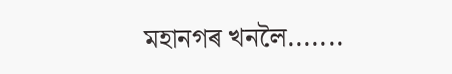মহানগৰ খনলৈ.......